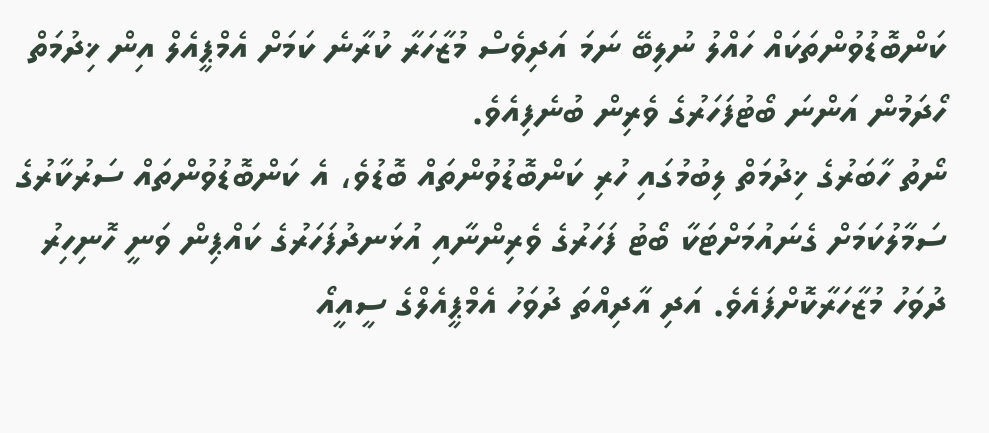ކަންބޮޑުވުންތަކައް ހައްލު ނުލިބޭ ނަމަ އަދިވެސް މުޒާހަރާ ކުރާނެ ކަމަށް އެމްޕީއެލް އިން ޚިދުމަތް ހޯދަމުން އަންނަ ބޯޓުފަހަރުގެ ވެރިން ބުނެފިއެވެ.
ނޯތު ހާބަރުގެ ޚިދުމަތް ލިބުމުގައި ހުރި ކަންބޮޑުވުންތައް ބޮޑުވެ، އެ ކަންބޮޑުވުންތައް ސަރުކާރުގެ ސަމާލުކަމަށް ގެނައުމަށްޓަކާ ބޯޓު ފަހަރުގެ ވެރިންނާއި އުޅަނދުފަހަރުގެ ކައްޕިން ވަނީ ހޮނިހިރު ދުވަހު މުޒާހަރާކޮށްފައެވެ. އަދި އާދިއްތަ ދުވަހު އެމްޕީއެލްގެ ސީއީއޯ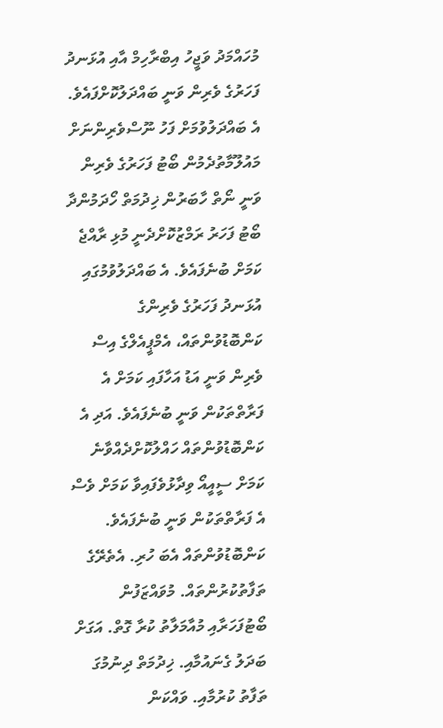މުހައްމަދު ވަޖީހު އިބްރާހިމް އާއި އުޅަނދު ފަހަރުގެ ވެރިން ވަނީ ބައްދަލުކޮށްފައެވެ. އެ ބައްދަލުވުމަށް ފަހު ނޫސްވެރިންނަށް މައުލޫމާތުދެމުން ބޯޓު ފަހަރުގެ ވެރިން ވަނީ ނޯތް ހާބަރުން ޚިދުމަތް ހޯދަމުންދާ ބޯޓު ފަހަރު ރަމްޒުކޮށްދެނީ މުޅި ރާއްޖެ ކަމަށް ބުނެފައެވެ. އެ ބައްދަލުވުމުގައި އުޅަނދު ފަހަރުގެ ވެރިންގެ ކަންބޮޑުވުންތައް، އެމްޕީއެލްގެ އިސް ވެރިން ވަނީ އަޑު އަހާފައި ކަމަށް އެ ފަރާތްތަކުން ވަނީ ބުނެފައެވެ. އަދި އެ ކަންބޮޑުވުންތައް ހައްލުކޮށްދެއްވާނެ ކަމަށް ސީއީއޯ ވިދާޅުވެފައިވާ ކަމަށް ވެސް އެ ފަރާތްތަކުން ވަނީ ބުނެފައެވެ.
ކަންބޮޑުވުންތައް އެބަ ހުރި. އެތެރޭގެ ތަފާތުކުރުންތައް. މުވައްޒަފުން ބޯޓުފަހަރާއި މުއާމަލާތު ކުރާ ގޮތް. އަގަށް ބަދަލު ގެނައުމާއި. ޚިދުމަތް ދިނުމުގަ ތަފާތު ކުރުމާއި. ވައްކަން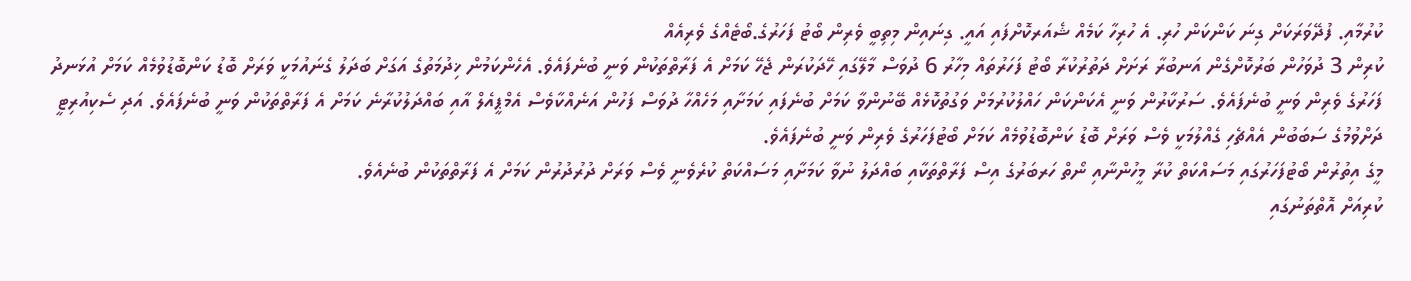ކުރުމާއި. ފުދޭވަރަކަށް ގިނަ ކަންކަން ހުރި. އެ ހުރިހާ ކަމެއް ޝެއަރކޮށްފައި އައީ. ގިނައިން މިތިބީ ވެރިން ބޯޓު ފަހަރުގެ.ބޯޓެއްގެ ވެރިއެއް
ކުރިން 3 ދުވަހުން ބަރުކޮށްގެން އަނބުރާ ރަށަށް ދަތުރުކުރާ ބޯޓު ފަހަރުތައް މިހާރު 6 ދުވަސް މާލޭގައި ހޭދަކުރަން ޖެހޭ ކަމަށް އެ ފަރާތްތަކުން ވަނީ ބުނެފައެވެ. އެހެންކަމުން ޚިދުމަތުގެ އަގަށް ބަދަލު ގެނައުމަކީ ވަރަށް ބޮޑު ކަންބޮޑުވުމެއް ކަމަށް އުޅަނދު ފަހަރުގެ ވެރިން ވަނީ ބުނެފައެވެ. ސަރުކާރުން ވަނީ އެކަންކަން ހައްލުކުރުމަށް ވަގުތުކޮޅެއް ބޭނުންވާ ކަމަށް ބުނެފައި ކަމަށާއި މަހެއްހާ ދުވަސް ފަހުން އަނެއްކާވެސް އެމްޕީއެލް އާއި ބައްދަލުކުރާނެ ކަމަށް އެ ފަރާތްތަކުން ވަނީ ބުނެފައެވެ. އަދި ސެކިއުރިޓީ ދަށްވުމުގެ ސަބަބުން އެއްޗެހި ގެއްލުމަކީ ވެސް ވަރަށް ބޮޑު ކަންބޮޑުވުމެއް ކަމަށް ބޯޓުފަހަރުގެ ވެރިން ވަނީ ބުނެފައެވެ.
މީގެ އިތުރުން ބޯޓުފަހަރުގައި މަސައްކަތް ކުރާ މީހުންނާއި ނޯތް ހަރބަރުގެ އިސް ފަރާތްތަކާއި ބައްދަލު ނުވާ ކަމަށާއި މަސައްކަތް ކުރެވެނީ ވެސް ވަރަށް ދުރުދުރުން ކަމަށް އެ ފަރާތްތަކުން ބުނެއެވެ.
ކުރިއަށް އޮތްތަނުގައި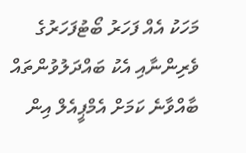މަހަކު އެއް ފަހަރު ބޯޓުފަހަރުގެ ވެރިންނާއި އެކު ބައްދަލުވުންތައް ބާއްވާނެ ކަމަށް އެމްޕީއެލް އިން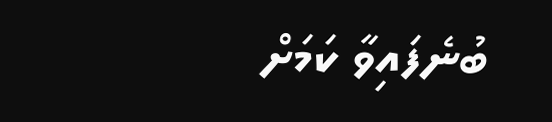ބުނެފައިވާ ކަމަށް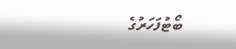ބޯޓުފަހަރުގެ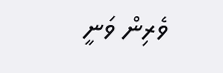ވެރިން ވަނީ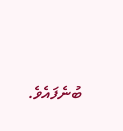ބުނެފައެވެ.